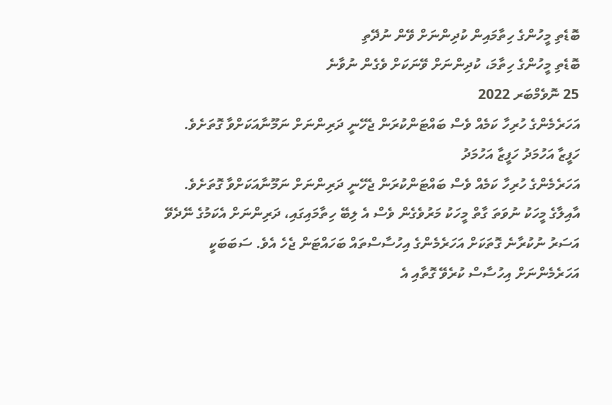ބޮޑެތި މީހުންގެ ހިތާމައިން ކުދިންނަށް ވޭން ނުދޭތި
ބޮޑެތި މީހުންގެ ހިތާމަ، ކުދިންނަށް ވޭނަކަށް ވެގެން ނުވާނެ
25 ނޮވެމްބަރ 2022
އަހަރެމެންގެ ހުރިހާ ކަމެއް ވެސް ބައްޓަންކުރަން ޖެހޭނީ ދަރިންނަށް ނަމޫނާއަކަށްވާ ގޮތަށެވެ.
ހަފީޒާ އަހުމަދު ހަފީޒާ އަހުމަދު
އަހަރެމެންގެ ހުރިހާ ކަމެއް ވެސް ބައްޓަންކުރަން ޖެހޭނީ ދަރިންނަށް ނަމޫނާއަކަށްވާ ގޮތަށެވެ.
އާއިލާގެ މީހަކު ނުވަތަ ގާތް މީހަކު މަރުވެގެން ވެސް އެ ލިބޭ ހިތާމައިގައި، ދަރިންނަށް އެކަމުގެ ނޭދެވޭ އަސަރު ނުކުރާނެ ގޮތަކަށް އަހަރެމެންގެ އިހުސާސްތައް ބަހައްޓަން ޖެހެ އެވެ. ސަބަބަކީ އަހަރެމެންނަށް އިހުސާސް ކުރެވޭ ގޮތާއި އެ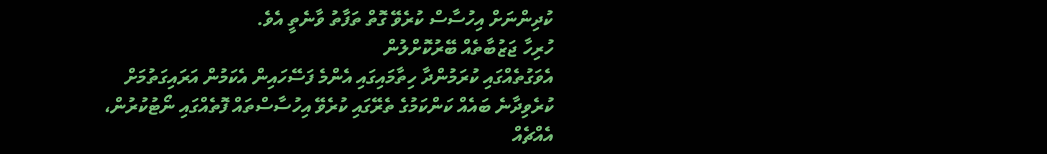ކުދިންނަށް އިހުސާސް ކުރެވޭ ގޮތް ތަފާތު ވާނެތީ އެވެ.
ހުރިހާ ޖަޒުބާތެއް ބޭރުކޮށްލުން
އެވަގުތެއްގައި ކުރަމުންދާ ހިތާމައިގައި އެންމެ ފަސޭހައިން އެކަމުން އަރައިގަތުމަށް ކުރެވިދާނެ ބައެއް ކަންކަމުގެ ތެރޭގައި ކުރެވޭ އިހުސާސްތައް ފޮތެއްގައި ނޯޓުކުރުން، އެއްޗެއް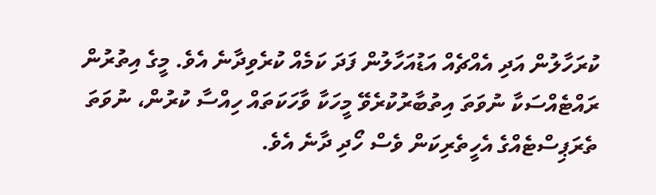ކުރަހާލުން އަދި އެއްޗެއް އަޑުއަހާލުން ފަދަ ކަމެއް ކުރެވިދާނެ އެވެ. މީގެ އިތުރުން ރައްޓެއްސަކާ ނުވަތަ އިތުބާރުކުރެވޭ މީހަކާ ވާހަކަތައް ހިއްސާ ކުރުން، ނުވަތަ ތެރަޕިސްޓެއްގެ އެހީތެރިކަން ވެސް ހޯދި ދާނެ އެވެ.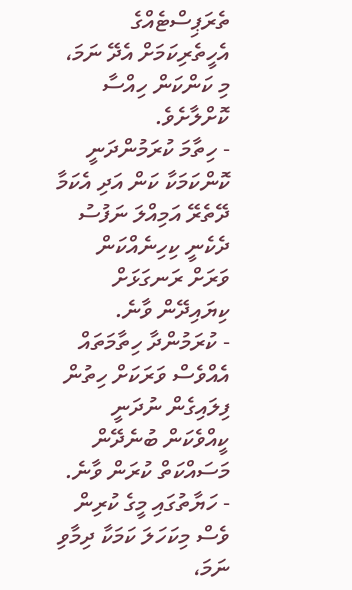ތެރަޕިސްޓެއްގެ އެހީތެރިކަމަށް އެދޭ ނަމަ، މި ކަންކަން ހިއްސާ ކޮށްލާށެވެ.
- ހިތާމަ ކުރަމުންދަނީ ކޮންކަމަކާ ކަން އަދި އެކަމާ ދޭތެރޭ އަމިއްލަ ނަފުސު ދެކެނީ ކިހިނެއްކަން ވަރަށް ރަނގަޅަށް ކިޔައިދޭން ވާނެ.
- ކުރަމުންދާ ހިތާމަތައް އެއްވެސް ވަރަކަށް ހިތުން ފިލައިގެން ނުދަނީ ކީއްވެކަން ބުނެދޭން މަސައްކަތް ކުރަން ވާނެ.
- ހަޔާތުގައި މީގެ ކުރިން ވެސް މިކަހަލަ ކަމަކާ ދިމާވި ނަމަ،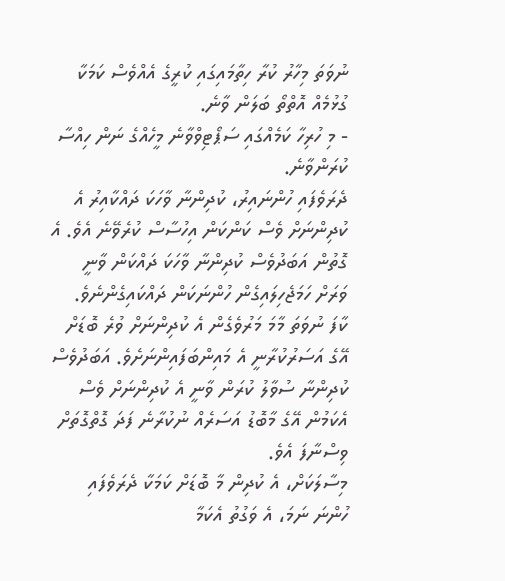ނުވަތަ މިހާރު ކުރާ ހިތާމައިގައި ކުރީގެ އެއްވެސް ކަމަކާ ގުޅުމެއް އޮތްތޯ ބަލަން ވާނެ.
- މި ހުރިހާ ކަމެއްގައި ސަޕޯޓިވްވާނެ މީހެއްގެ ނަން ހިއްސާ ކުރަންވާނެ.
ދެރަވެފައި ހުންނައިރު، ކުދިންނާ ވާހަކަ ދައްކާއިރު އެ ކުދިންނަށް ވެސް ކަންކަން އިހުސާސް ކުރެވޭނެ އެވެ. އެ ގޮތުން އަބަދުވެސް ކުދިންނާ ވާހަކަ ދައްކަން ވާނީ ވަރަށް ހަމަޖެހިލައިގެން ހުންނަކަން ދައްކައިގެންނެވެ.
ކާފަ ނުވަތަ މާމަ މަރުވެގެން އެ ކުދިންނަށް ވުރެ ބޮޑަށް އޭގެ އަސަރުކުރާނީ އެ މައިންބަފައިންނަށެވެ. އަބަދުވެސް ކުދިންނާ ސުވާލު ކުރަން ވާނީ އެ ކުދިންނަށް ވެސް އެކަމުން އޭގެ މާބޮޑު އަސަރެއް ނުކުރާނެ ފަދަ ގޮތްގޮތަށް ވިސްނާފަ އެވެ.
މިސާލަކަށް، އެ ކުދިން މާ ބޮޑަށް ކަމަކާ ދެރަވެފައި ހުންނަ ނަމަ، އެ ވަގުތު އެކަމާ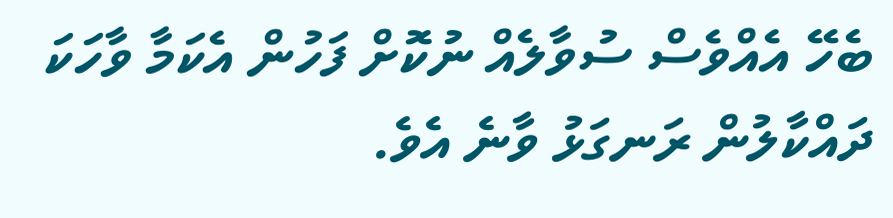ބެހޭ އެއްވެސް ސުވާލެއް ނުކޮށް ފަހުން އެކަމާ ވާހަކަ ދައްކާލުން ރަނގަޅު ވާނެ އެވެ.